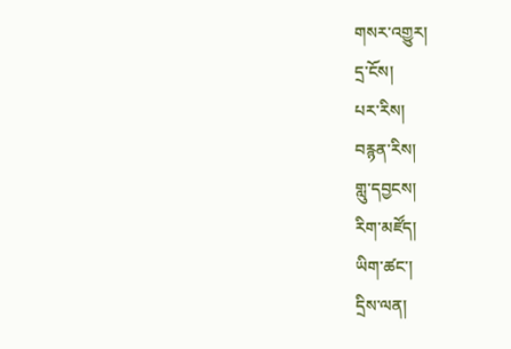གསར་འགྱུར།
དྲ་ངོས།
པར་རིས།
བརྙན་རིས།
གླུ་དབྱངས།
རིག་མཛོད།
ཡིག་ཚང་།
དྲིས་ལན།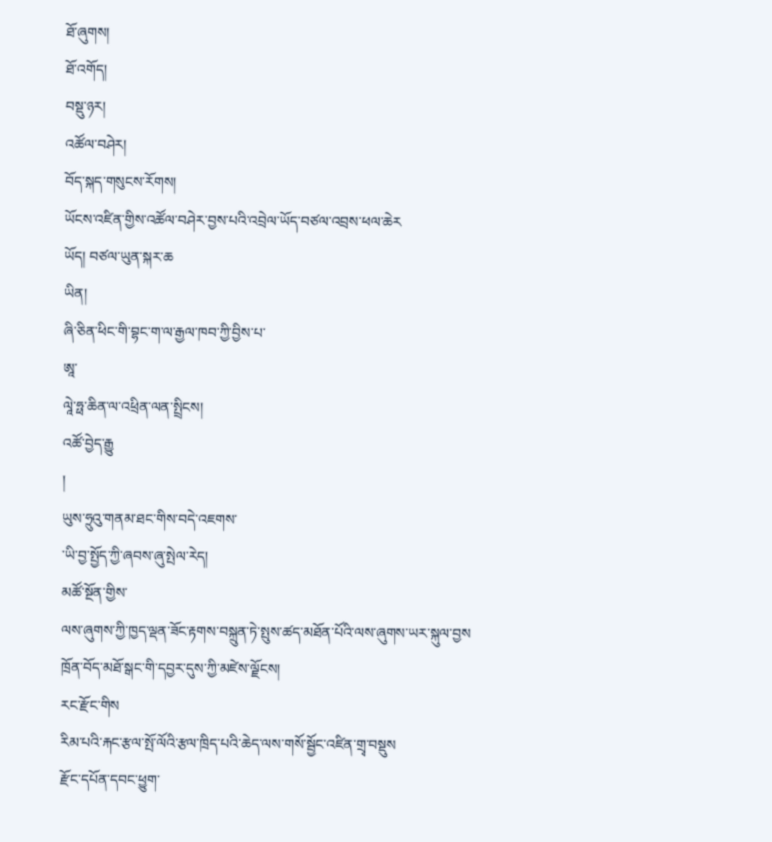ཐོ་ཞུགས།
ཐོ་འགོད།
བསྡུ་ཉར།
འཚོལ་བཤེར།
བོད་སྐད་གསུངས་རོགས།
ཡོངས་འཛིན་གྱིས་འཚོལ་བཤེར་བྱས་པའི་འབྲེལ་ཡོད་བཙལ་འབྲས་ཕལ་ཆེར
ཡོད། བཙལ་ཡུན་སྐར་ཆ
ཡིན།
ཞི་ཅིན་ཕིང་གི་བྷང་ག་ལ་རྒྱལ་ཁབ་ཀྱི་བྱིས་པ་
ཨཱ་
ལཱེ་ཧྥ་ཆིན་ལ་འཕྲིན་ལན་སྤྲིངས།
འཚོ་བྱེད་རྒྱུ
།
ཡུས་ཧྲུའུ་གནམ་ཐང་གིས་བདེ་འཇགས་
་ཡི་བྱ་སྤྱོད་ཀྱི་ཞབས་ཞུ་སྤེལ་རེད།
མཚོ་སྔོན་གྱིས་
ལས་ཞུགས་ཀྱི་ཁྱད་ལྡན་ཟོང་རྟགས་བསྐྲུན་ཏེ་སྤུས་ཚད་མཐོན་པོའི་ལས་ཞུགས་ཡར་སྐུལ་བྱས
ཁྲོན་བོད་མཐོ་སྒང་གི་དབྱར་དུས་ཀྱི་མཛེས་ལྗོངས།
རང་རྫོང་གིས
རིམ་པའི་རྐང་རྩལ་སྤོ་ལོའི་རྩལ་ཁྲིད་པའི་ཆེད་ལས་གསོ་སྦྱོང་འཛིན་གྲྭ་བསྡུས
རྫོང་དཔོན་དབང་ཕྱུག་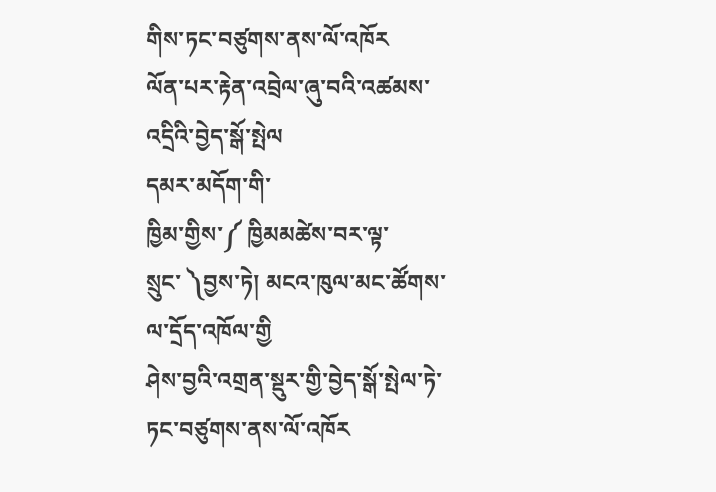གིས་ཏང་བཙུགས་ནས་ལོ་འཁོར
ལོན་པར་རྟེན་འབྲེལ་ཞུ་བའི་འཚམས་འདྲིའི་བྱེད་སྒོ་སྤེལ
དམར་མདོག་གི་
ཁྱིམ་གྱིས་༼ ཁྱིམམཚེས་བར་ལྟ་སྲུང་ ༽བྱས་ཏེ། མངའ་ཁུལ་མང་ཚོགས་ལ་དྲོད་འཁོལ་གྱི
ཤེས་བྱའི་འགྲན་སྡུར་གྱི་བྱེད་སྒོ་སྤེལ་ཏེ་ཏང་བཙུགས་ནས་ལོ་འཁོར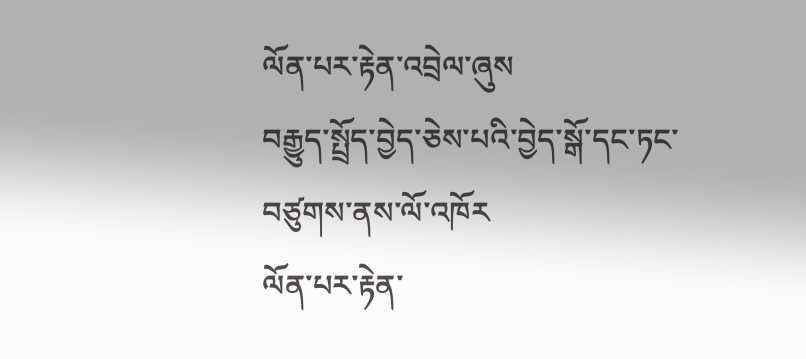ལོན་པར་རྟེན་འབྲེལ་ཞུས
བརྒྱུད་སྤྲོད་བྱེད་ཅེས་པའི་བྱེད་སྒོ་དང་ཏང་བཙུགས་ནས་ལོ་འཁོར
ལོན་པར་རྟེན་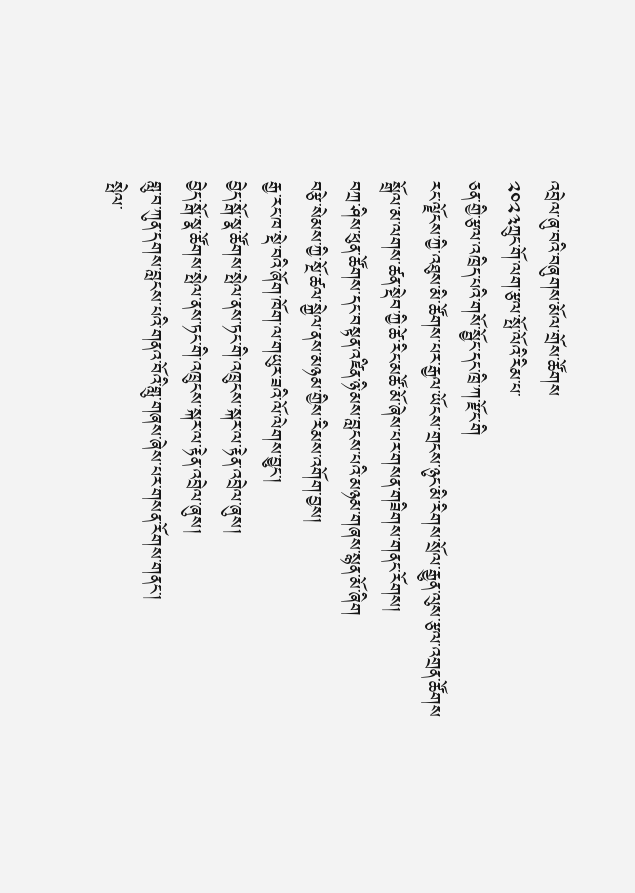འབྲེལ་ཞུ་བའི་བཞུགས་མོལ་གྲོས་ཚོགས
༢༠༢༣ཀྲུང་གོ་ལག་རྩལ་སྤོ་ལོའི་རིམ་པ་
ཅན་གྱི་རྩལ་འཁྲིད་པའི་གསོ་སྦྱོང་དང་ཁྲི་ཀ་རྫོང་གི
རང་ལྗོངས་ཀྱི་འཐུས་མི་ཚོགས་པར་རྒྱལ་ཡོངས་གྲངས་ཉུང་མི་རིགས་སྲོལ་རྒྱུན་ལུས་རྩལ་འགྲན་ཚོགས
སྒྲོལ་མ་ལགས་ཚན་སྡེབ་ཀྱི་ཚེ་རིང་མཚོ་མོ་ཞེས་པར་གསན་གཟིགས་གནང་རོགས།
བཀྲ་ཤིས་ཕུན་ཚོགས་དང་བསྟན་འཛིན་ཉི་མས་བླངས་པའི་མཉམ་གཞས་སྙན་མོ་ཞིག
བརྩེ་སེམས་ཀྱི་སྔོ་ཚལ་སྐྱེལ་ནས་མཉམ་གྱིས་རིམས་འགོག་བྱས།
རྒྱ་རང་ཁ་སྡེ་བའི་ཞོག་ཁོག་ལ་གཡུར་ཟའི་ལོ་ལེགས་བྱུང་།
བྱེད་སྒོ་སྣ་ཚོགས་སྤེལ་ནས་ཏང་གི་འཁྲུངས་སྐར་ལ་རྟེན་འབྲེལ་ཞུས།
བྱེད་སྒོ་སྣ་ཚོགས་སྤེལ་ནས་ཏང་གི་འཁྲུངས་སྐར་ལ་རྟེན་འབྲེལ་ཞུས།
གླུ་བ་ཀུན་དགས་བླངས་པའི་གནའ་བོའི་གླུ་གཞས་ཞེས་པར་གསན་རོགས་གནང་།
སྤེལ་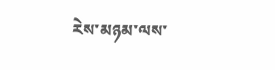རེས་མཉམ་ལས་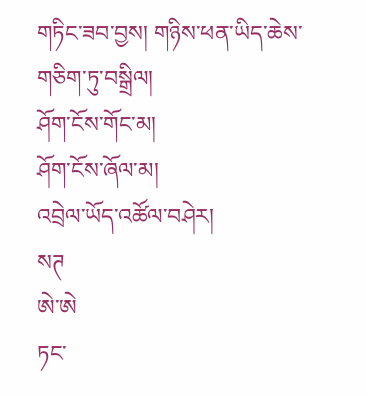གཏིང་ཟབ་བྱས། གཉིས་ཕན་ཡིད་ཆེས་གཅིག་ཏུ་བསྒྲིལ།
ཤོག་ངོས་གོང་མ།
ཤོག་ངོས་ཞོལ་མ།
འབྲེལ་ཡོད་འཚོལ་བཤེར།
སཊ
ཨེ་ཨེ
ཏང་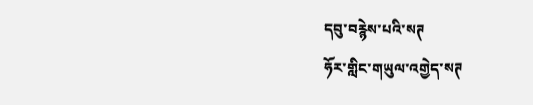དབུ་བརྙེས་པའི་སཊ
ཧོར་གླིང་གཡུལ་འགྱེད་སཊ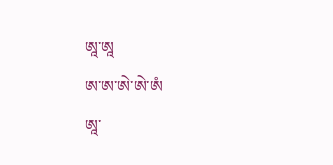ཨཱ་ཨཱ
ཨ་ཨ་ཨེ་ཨེ་ཨཾ
ཨཱ་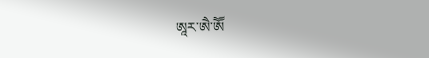ཨཱར་ཨཻ་ཨཽ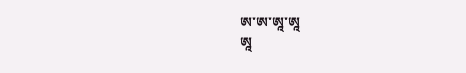ཨ་ཨ་ཨཱ་ཨཱ
ཨཱ